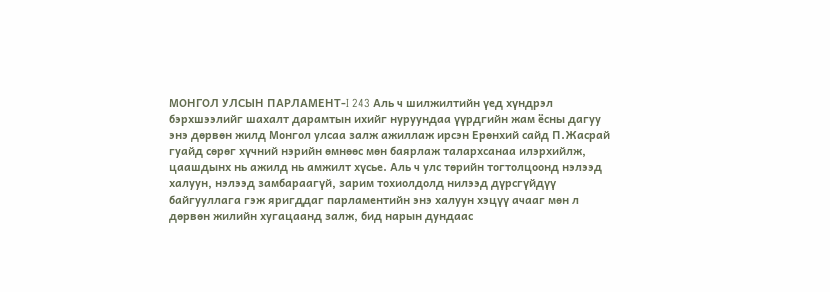МОНГОЛ УЛСЫН ПАРЛАМЕНТ-I 243 Аль ч шилжилтийн үед хүндрэл бэрхшээлийг шахалт дарамтын ихийг нуруундаа үүрдгийн жам ёсны дагуу энэ дөрвөн жилд Монгол улсаа залж ажиллаж ирсэн Ерөнхий сайд П.Жасрай гуайд сөрөг хүчний нэрийн өмнөөс мөн баярлаж талархсанаа илэрхийлж, цаашдынх нь ажилд нь амжилт хүсье. Аль ч улс төрийн тогтолцоонд нэлээд халуун, нэлээд замбараагүй, зарим тохиолдолд нилээд дүрсгүйдүү байгууллага гэж яригддаг парламентийн энэ халуун хэцүү ачааг мөн л дөрвөн жилийн хугацаанд залж, бид нарын дундаас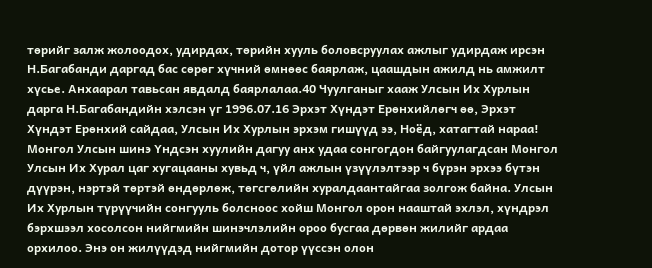төрийг залж жолоодох, удирдах, төрийн хууль боловсруулах ажлыг удирдаж ирсэн Н.Багабанди даргад бас сөрөг хүчний өмнөөс баярлаж, цаашдын ажилд нь амжилт хүсье. Анхаарал тавьсан явдалд баярлалаа.40 Чуулганыг хааж Улсын Их Хурлын дарга Н.Багабандийн хэлсэн үг 1996.07.16 Эрхэт Хүндэт Ерөнхийлөгч өө, Эрхэт Хүндэт Ерөнхий сайдаа, Улсын Их Хурлын эрхэм гишүүд ээ, Ноёд, хатагтай нараа! Монгол Улсын шинэ Үндсэн хуулийн дагуу анх удаа сонгогдон байгуулагдсан Монгол Улсын Их Хурал цаг хугацааны хувьд ч, үйл ажлын үзүүлэлтээр ч бүрэн эрхээ бүтэн дүүрэн, нэртэй төртэй өндөрлөж, төгсгөлийн хуралдаантайгаа золгож байна. Улсын Их Хурлын түрүүчийн сонгууль болсноос хойш Монгол орон нааштай эхлэл, хүндрэл бэрхшээл хосолсон нийгмийн шинэчлэлийн ороо бусгаа дөрвөн жилийг ардаа орхилоо. Энэ он жилүүдэд нийгмийн дотор үүссэн олон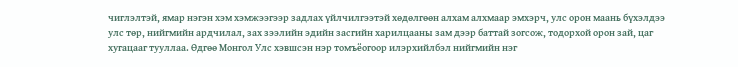чиглэлтэй, ямар нэгэн хэм хэмжээгээр задлах үйлчилгээтэй хөдөлгөөн алхам алхмаар эмхэрч, улс орон маань бүхэлдээ улс төр, нийгмийн ардчилал, зах зээлийн эдийн засгийн харилцааны зам дээр баттай зогсож, тодорхой орон зай, цаг хугацааг тууллаа. Өдгөө Монгол Улс хэвшсэн нэр томъёогоор илэрхийлбэл нийгмийн нэг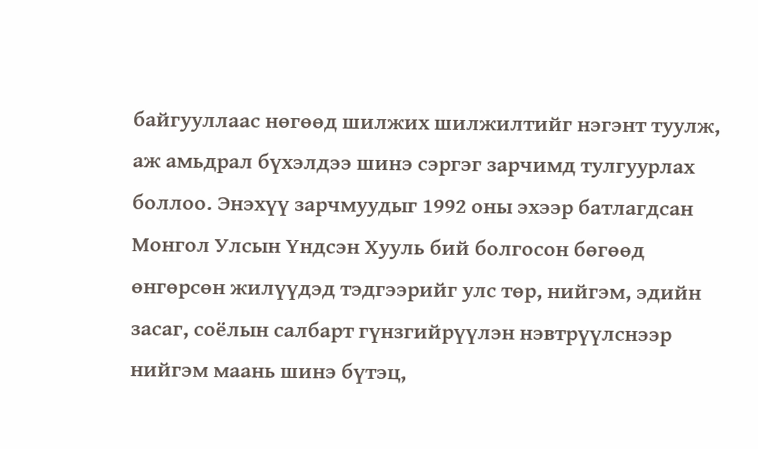байгууллаас нөгөөд шилжих шилжилтийг нэгэнт туулж, аж амьдрал бүхэлдээ шинэ сэргэг зарчимд тулгуурлах боллоо. Энэхүү зарчмуудыг 1992 оны эхээр батлагдсан Монгол Улсын Үндсэн Хууль бий болгосон бөгөөд өнгөрсөн жилүүдэд тэдгээрийг улс төр, нийгэм, эдийн засаг, соёлын салбарт гүнзгийрүүлэн нэвтрүүлснээр нийгэм маань шинэ бүтэц,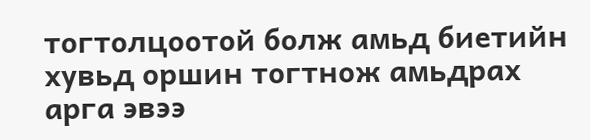тогтолцоотой болж амьд биетийн хувьд оршин тогтнож амьдрах арга эвээ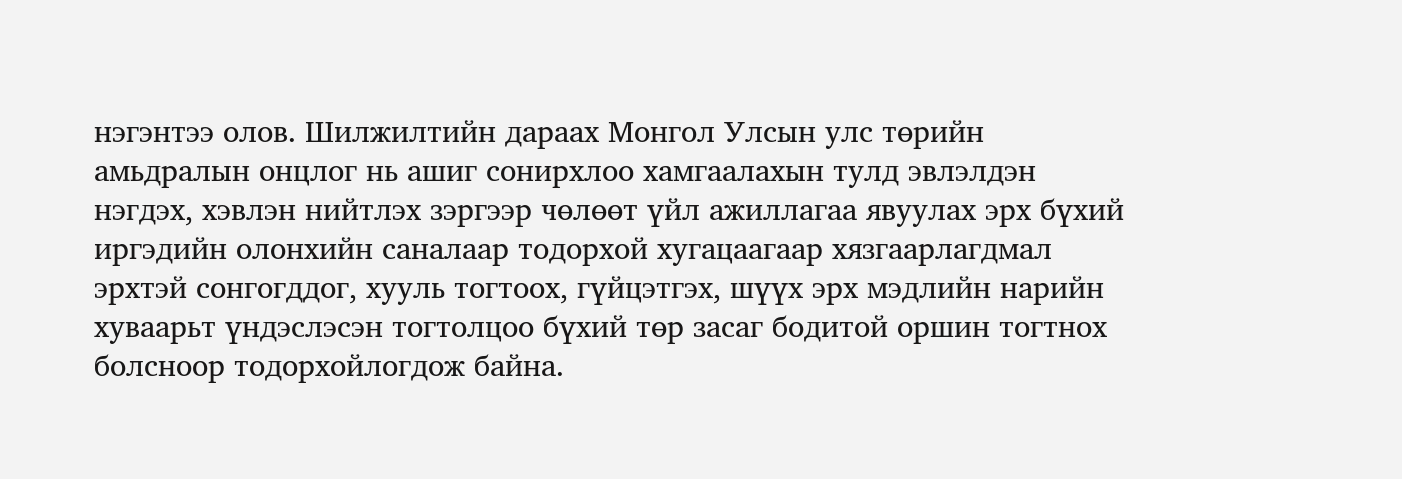нэгэнтээ олов. Шилжилтийн дараах Монгол Улсын улс төрийн амьдралын онцлог нь ашиг сонирхлоо хамгаалахын тулд эвлэлдэн нэгдэх, хэвлэн нийтлэх зэргээр чөлөөт үйл ажиллагаа явуулах эрх бүхий иргэдийн олонхийн саналаар тодорхой хугацаагаар хязгаарлагдмал эрхтэй сонгогддог, хууль тогтоох, гүйцэтгэх, шүүх эрх мэдлийн нарийн хуваарьт үндэслэсэн тогтолцоо бүхий төр засаг бодитой оршин тогтнох болсноор тодорхойлогдож байна.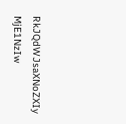RkJQdWJsaXNoZXIy MjE1NzIw